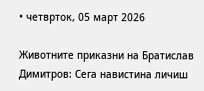• четврток, 05 март 2026

Животните приказни на Братислав Димитров: Сега навистина личиш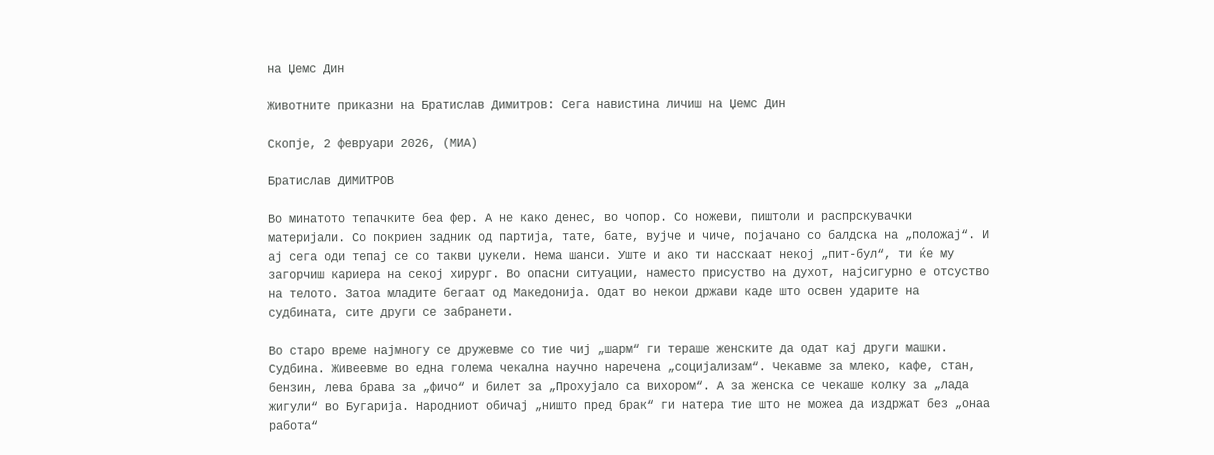на Џемс Дин

Животните приказни на Братислав Димитров: Сега навистина личиш на Џемс Дин

Скопје, 2 февруари 2026, (МИА)

Братислав ДИМИТРОВ

Во минатото тепачките беа фер. А не како денес, во чопор. Со ножеви, пиштоли и распрскувачки материјали. Со покриен задник од партија, тате, бате, вујче и чиче, појачано со балдска на „положај“. И ај сега оди тепај се со такви џукели. Нема шанси. Уште и ако ти насскаат некој „пит-бул“, ти ќе му загорчиш кариера на секој хирург. Во опасни ситуации, наместо присуство на духот, најсигурно е отсуство на телото. Затоа младите бегаат од Македонија. Одат во некои држави каде што освен ударите на судбината, сите други се забранети.

Во старо време најмногу се дружевме со тие чиј „шарм“ ги тераше женските да одат кај други машки. Судбина. Живеевме во една голема чекална научно наречена „социјализам“. Чекавме за млеко, кафе, стан, бензин, лева брава за „фичо“ и билет за „Прохујало са вихором“. А за женска се чекаше колку за „лада жигули“ во Бугарија. Народниот обичај „ништо пред брак“ ги натера тие што не можеа да издржат без „онаа работа“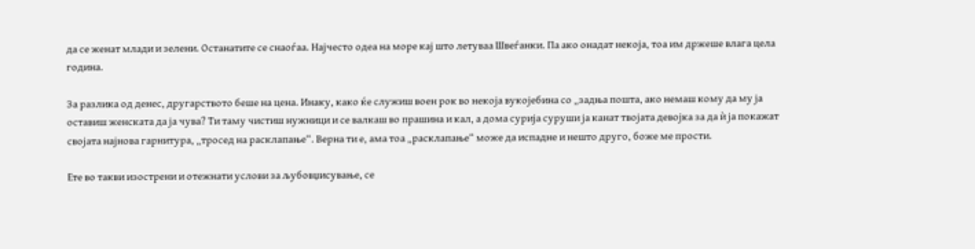да се женат млади и зелени. Останатите се снаоѓаа. Најчесто одеа на море кај што летуваа Швеѓанки. Па ако онадат некоја, тоа им држеше влага цела година.

За разлика од денес, другарството беше на цена. Инаку, како ќе служиш воен рок во некоја вукојебина со „задња пошта, ако немаш кому да му ја оставиш женската да ја чува? Ти таму чистиш нужници и се валкаш во прашина и кал, а дома сурија суруши ја канат твојата девојка за да ѝ ја покажат својата најнова гарнитура, „тросед на расклапање“. Верна ти е, ама тоа „расклапање“ може да испадне и нешто друго, боже ме прости.

Ете во такви изострени и отежнати услови за љубовџисување, се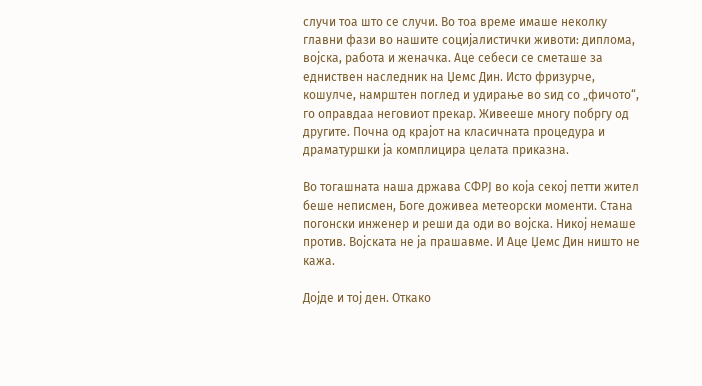случи тоа што се случи. Во тоа време имаше неколку главни фази во нашите социјалистички животи: диплома, војска, работа и женачка. Аце себеси се сметаше за едниствен наследник на Џемс Дин. Исто фризурче, кошулче, намрштен поглед и удирање во ѕид со „фичото“, го оправдаа неговиот прекар. Живееше многу побргу од другите. Почна од крајот на класичната процедура и драматуршки ја комплицира целата приказна.

Во тогашната наша држава СФРЈ во која секој петти жител беше неписмен, Боге доживеа метеорски моменти. Стана погонски инженер и реши да оди во војска. Никој немаше против. Војската не ја прашавме. И Аце Џемс Дин ништо не кажа.

Дојде и тој ден. Откако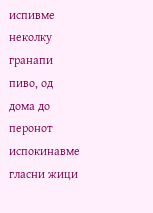испивме неколку гранапи пиво, од дома до перонот испокинавме гласни жици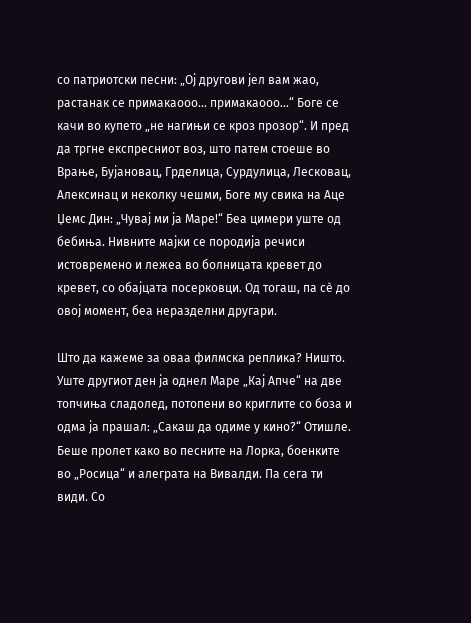со патриотски песни: „Ој другови јел вам жао, растанак се примакаооо... примакаооо...“ Боге се качи во купето „не нагињи се кроз прозор“. И пред да тргне експресниот воз, што патем стоеше во Врање, Бујановац, Грделица, Сурдулица, Лесковац, Алексинац и неколку чешми, Боге му свика на Аце Џемс Дин: „Чувај ми ја Маре!“ Беа цимери уште од бебиња. Нивните мајки се породија речиси истовремено и лежеа во болницата кревет до кревет, со обајцата посерковци. Од тогаш, па сè до овој момент, беа неразделни другари.

Што да кажеме за оваа филмска реплика? Ништо. Уште другиот ден ја однел Маре „Кај Апче“ на две топчиња сладолед, потопени во криглите со боза и одма ја прашал: „Сакаш да одиме у кино?“ Отишле. Беше пролет како во песните на Лорка, боенките во „Росица“ и алеграта на Вивалди. Па сега ти види. Со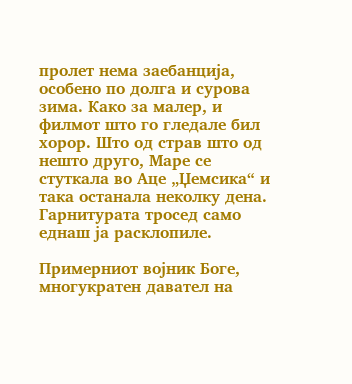пролет нема заебанција, особено по долга и сурова зима. Како за малер, и филмот што го гледале бил хорор. Што од страв што од нешто друго, Маре се стуткала во Аце „Џемсика“ и така останала неколку дена. Гарнитурата тросед само еднаш ја расклопиле.

Примерниот војник Боге, многукратен давател на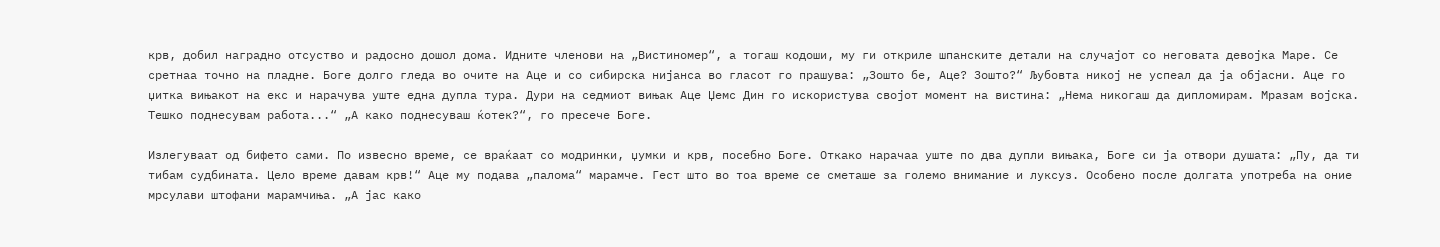крв, добил наградно отсуство и радосно дошол дома. Идните членови на „Вистиномер“, а тогаш кодоши, му ги откриле шпанските детали на случајот со неговата девојка Маре. Се сретнаа точно на пладне. Боге долго гледа во очите на Аце и со сибирска нијанса во гласот го прашува: „Зошто бе, Аце? Зошто?“ Љубовта никој не успеал да ја објасни. Аце го џитка вињакот на екс и нарачува уште една дупла тура. Дури на седмиот вињак Аце Џемс Дин го искористува својот момент на вистина: „Нема никогаш да дипломирам. Мразам војска. Тешко поднесувам работа...“ „А како поднесуваш ќотек?“, го пресече Боге.

Излегуваат од бифето сами. По извесно време, се враќаат со модринки, џумки и крв, посебно Боге. Откако нарачаа уште по два дупли вињака, Боге си ја отвори душата: „Пу, да ти тибам судбината. Цело време давам крв!“ Аце му подава „палома“ марамче. Гест што во тоа време се сметаше за големо внимание и луксуз. Особено после долгата употреба на оние мрсулави штофани марамчиња. „А јас како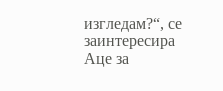изгледам?“, се заинтересира Аце за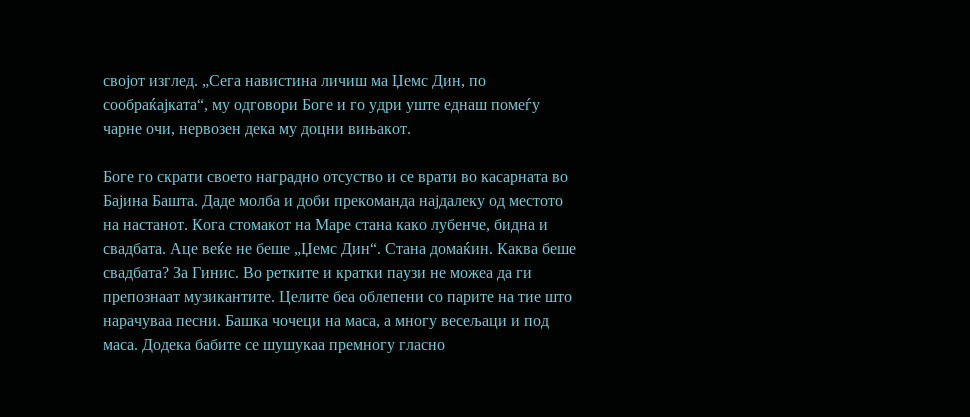својот изглед. „Сега навистина личиш ма Џемс Дин, по сообраќајката“, му одговори Боге и го удри уште еднаш помеѓу чарне очи, нервозен дека му доцни вињакот.

Боге го скрати своето наградно отсуство и се врати во касарната во Бајина Башта. Даде молба и доби прекоманда најдалеку од местото на настанот. Кога стомакот на Маре стана како лубенче, бидна и свадбата. Аце веќе не беше „Џемс Дин“. Стана домаќин. Каква беше свадбата? За Гинис. Во ретките и кратки паузи не можеа да ги препознаат музикантите. Целите беа облепени со парите на тие што нарачуваа песни. Башка чочеци на маса, а многу весељаци и под маса. Додека бабите се шушукаа премногу гласно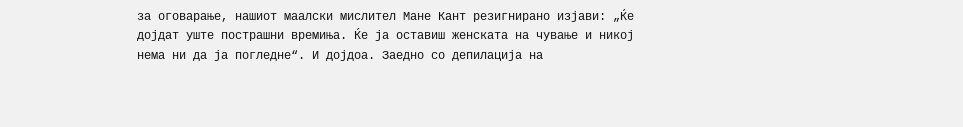за оговарање, нашиот маалски мислител Мане Кант резигнирано изјави: „Ќе дојдат уште пострашни времиња. Ќе ја оставиш женската на чување и никој нема ни да ја погледне“. И дојдоа. Заедно со депилација на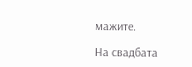мажите.

На свадбата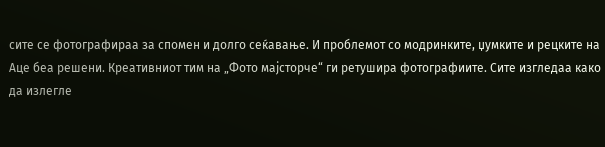сите се фотографираа за спомен и долго сеќавање. И проблемот со модринките, џумките и рецките на Аце беа решени. Креативниот тим на „Фото мајсторче“ ги ретушира фотографиите. Сите изгледаа како да излегле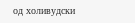од холивудски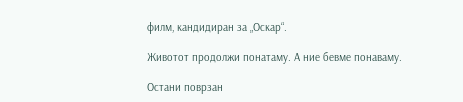филм, кандидиран за „Оскар“.

Животот продолжи понатаму. А ние бевме понаваму.

Остани поврзан